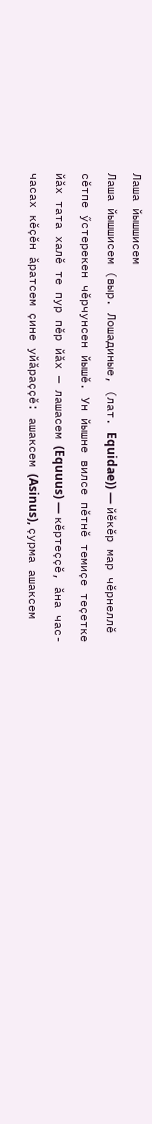Лаша йышшисем
Лаша йышшисем (выр. Лошадиные, (лат. Equidae)) — йӗкӗр мар чӗрнеллӗ сӗтпе ӳстерекен чӗрчунсен йышӗ. Ун йышне вилсе пӗтнӗ темиҫе теҫетке йӑх тата халӗ те пур пӗр йӑх — лашасем (Equuus) — кӗртеҫҫӗ, ӑна час-часах кӗҫӗн ӑратсем ҫине уйӑраҫҫӗ: ашаксем (Asinus), ҫурма ашаксем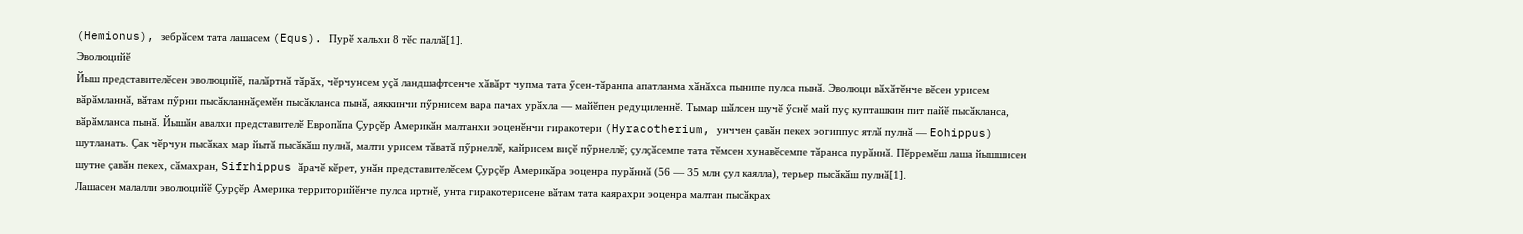(Hemionus), зебрӑсем тата лашасем (Equs). Пурӗ хальхи 8 тӗс паллӑ[1].
Эволюцийӗ
Йыш представителӗсен эволюцийӗ, палӑртнӑ тӑрӑх, чӗрчунсем уҫӑ ландшафтсенче хӑвӑрт чупма тата ӳсен-тӑранпа апатланма хӑнӑхса пынипе пулса пынӑ. Эволюци вӑхӑтӗнче вӗсен урисем вӑрӑмланнӑ, вӑтам пӳрни пысӑкланнӑҫемӗн пысӑкланса пынӑ, аяккинчи пӳрнисем вара пачах урӑхла — майӗпен редуциленнӗ. Тымар шӑлсен шучӗ ӳснӗ май пуҫ купташкин пит пайӗ пысӑкланса, вӑрӑмланса пынӑ. Йышӑн авалхи представителӗ Европӑпа Ҫурҫӗр Америкӑн малтанхи эоценӗнчи гиракотери (Hyracotherium, унччен ҫавӑн пекех эогиппус ятлӑ пулнӑ — Eohippus) шутланать. Ҫак чӗрчун пысӑках мар йытӑ пысӑкӑш пулнӑ, малти урисем тӑватӑ пӳрнеллӗ, кайрисем виҫӗ пӳрнеллӗ; ҫулҫӑсемпе тата тӗмсен хунавӗсемпе тӑранса пурӑннӑ. Пӗрремӗш лаша йышшисен шутне ҫавӑн пекех, сӑмахран, Sifrhippus ӑрачӗ кӗрет, унӑн представителӗсем Ҫурҫӗр Америкӑра эоценра пурӑннӑ (56 — 35 млн ҫул каялла), терьер пысӑкӑш пулнӑ[1].
Лашасен малалли эволюцийӗ Ҫурҫӗр Америка территорийӗнче пулса иртнӗ, унта гиракотерисене вӑтам тата каярахри эоценра малтан пысӑкрах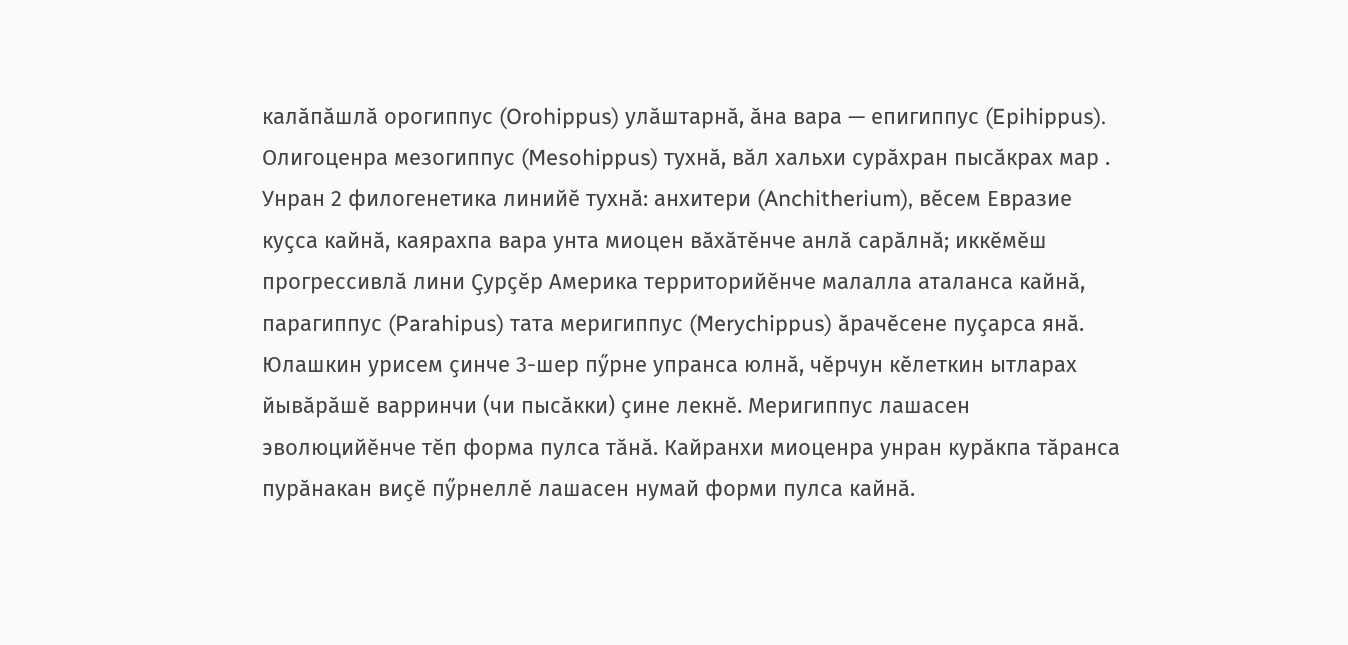калӑпӑшлӑ орогиппус (Orohippus) улӑштарнӑ, ӑна вара — епигиппус (Epihippus). Олигоценра мезогиппус (Mesohippus) тухнӑ, вӑл хальхи сурӑхран пысӑкрах мар . Унран 2 филогенетика линийӗ тухнӑ: анхитери (Anchitherium), вӗсем Евразие куҫса кайнӑ, каярахпа вара унта миоцен вӑхӑтӗнче анлӑ сарӑлнӑ; иккӗмӗш прогрессивлӑ лини Ҫурҫӗр Америка территорийӗнче малалла аталанса кайнӑ, парагиппус (Parahipus) тата меригиппус (Merychippus) ӑрачӗсене пуҫарса янӑ. Юлашкин урисем ҫинче 3-шер пӳрне упранса юлнӑ, чӗрчун кӗлеткин ытларах йывӑрӑшӗ варринчи (чи пысӑкки) ҫине лекнӗ. Меригиппус лашасен эволюцийӗнче тӗп форма пулса тӑнӑ. Кайранхи миоценра унран курӑкпа тӑранса пурӑнакан виҫӗ пӳрнеллӗ лашасен нумай форми пулса кайнӑ.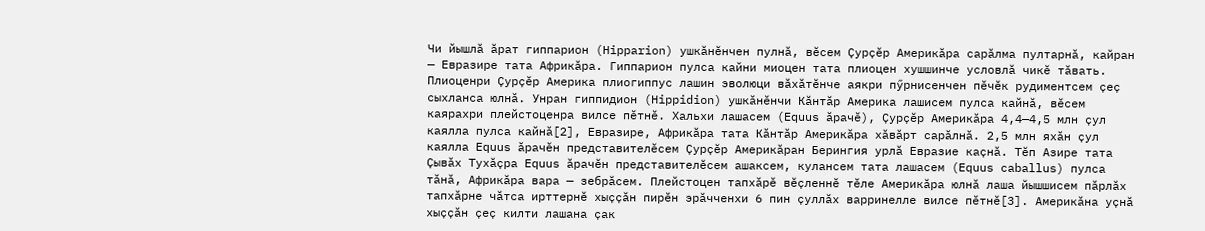Чи йышлӑ ӑрат гиппарион (Hipparion) ушкӑнӗнчен пулнӑ, вӗсем Ҫурҫӗр Америкӑра сарӑлма пултарнӑ, кайран — Евразире тата Африкӑра. Гиппарион пулса кайни миоцен тата плиоцен хушшинче условлӑ чикӗ тӑвать. Плиоценри Ҫурҫӗр Америка плиогиппус лашин эволюци вӑхӑтӗнче аякри пӳрнисенчен пӗчӗк рудиментсем ҫеҫ сыхланса юлнӑ. Унран гиппидион (Hippidion) ушкӑнӗнчи Кӑнтӑр Америка лашисем пулса кайнӑ, вӗсем каярахри плейстоценра вилсе пӗтнӗ. Хальхи лашасем (Equus ӑрачӗ), Ҫурҫӗр Америкӑра 4,4—4,5 млн ҫул каялла пулса кайнӑ[2], Евразире, Африкӑра тата Кӑнтӑр Америкӑра хӑвӑрт сарӑлнӑ. 2,5 млн яхӑн ҫул каялла Equus ӑрачӗн представителӗсем Ҫурҫӗр Америкӑран Берингия урлӑ Евразие каҫнӑ. Тӗп Азире тата Ҫывӑх Тухӑҫра Equus ӑрачӗн представителӗсем ашаксем, кулансем тата лашасем (Equus caballus) пулса тӑнӑ, Африкӑра вара — зебрӑсем. Плейстоцен тапхӑрӗ вӗҫленнӗ тӗле Америкӑра юлнӑ лаша йышшисем пӑрлӑх тапхӑрне чӑтса ирттернӗ хыҫҫӑн пирӗн эрӑчченхи 6 пин ҫуллӑх варринелле вилсе пӗтнӗ[3]. Америкӑна уҫнӑ хыҫҫӑн ҫеҫ килти лашана ҫак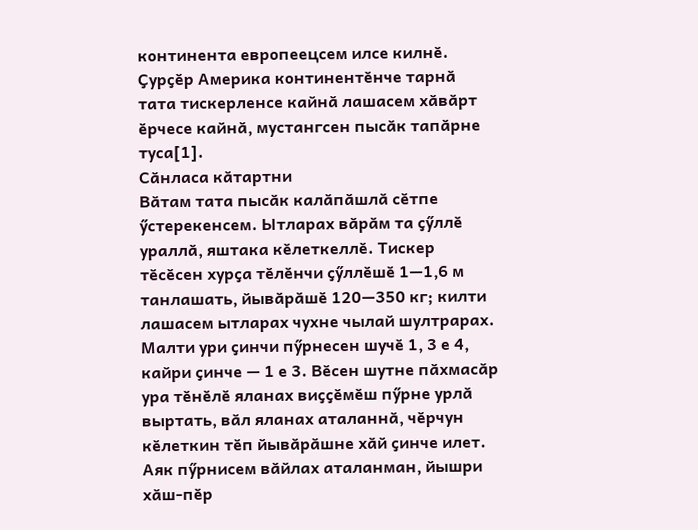континента европеецсем илсе килнӗ. Ҫурҫӗр Америка континентӗнче тарнӑ тата тискерленсе кайнӑ лашасем хӑвӑрт ӗрчесе кайнӑ, мустангсен пысӑк тапӑрне туса[1].
Сӑнласа кӑтартни
Вӑтам тата пысӑк калӑпӑшлӑ сӗтпе ӳстерекенсем. Ытларах вӑрӑм та ҫӳллӗ ураллӑ, яштака кӗлеткеллӗ. Тискер тӗсӗсен хурҫа тӗлӗнчи ҫӳллӗшӗ 1—1,6 м танлашать, йывӑрӑшӗ 120—350 кг; килти лашасем ытларах чухне чылай шултрарах. Малти ури ҫинчи пӳрнесен шучӗ 1, 3 е 4, кайри ҫинче — 1 е 3. Вӗсен шутне пӑхмасӑр ура тӗнӗлӗ яланах виҫҫӗмӗш пӳрне урлӑ выртать, вӑл яланах аталаннӑ, чӗрчун кӗлеткин тӗп йывӑрӑшне хӑй ҫинче илет. Аяк пӳрнисем вӑйлах аталанман, йышри хӑш-пӗр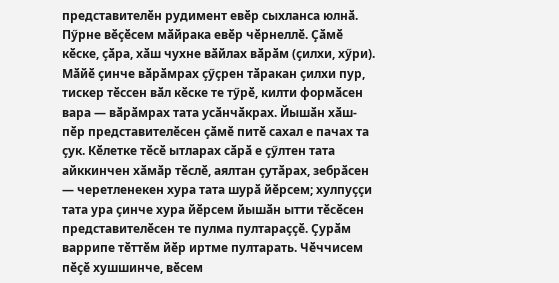представителӗн рудимент евӗр сыхланса юлнӑ. Пӳрне вӗҫӗсем мӑйрака евӗр чӗрнеллӗ. Ҫӑмӗ кӗске, ҫӑра, хӑш чухне вӑйлах вӑрӑм (ҫилхи, хӳри). Мӑйӗ ҫинче вӑрӑмрах ҫӳҫрен тӑракан ҫилхи пур, тискер тӗссен вӑл кӗске те тӳрӗ, килти формӑсен вара — вӑрӑмрах тата усӑнчӑкрах. Йышӑн хӑш-пӗр представителӗсен ҫӑмӗ питӗ сахал е пачах та ҫук. Кӗлетке тӗсӗ ытларах сӑрӑ е ҫӳлтен тата айккинчен хӑмӑр тӗслӗ, аялтан ҫутӑрах, зебрӑсен — черетленекен хура тата шурӑ йӗрсем; хулпуҫҫи тата ура ҫинче хура йӗрсем йышӑн ытти тӗсӗсен представителӗсен те пулма пултараҫҫӗ. Ҫурӑм варрипе тӗттӗм йӗр иртме пултарать. Чӗччисем пӗҫӗ хушшинче, вӗсем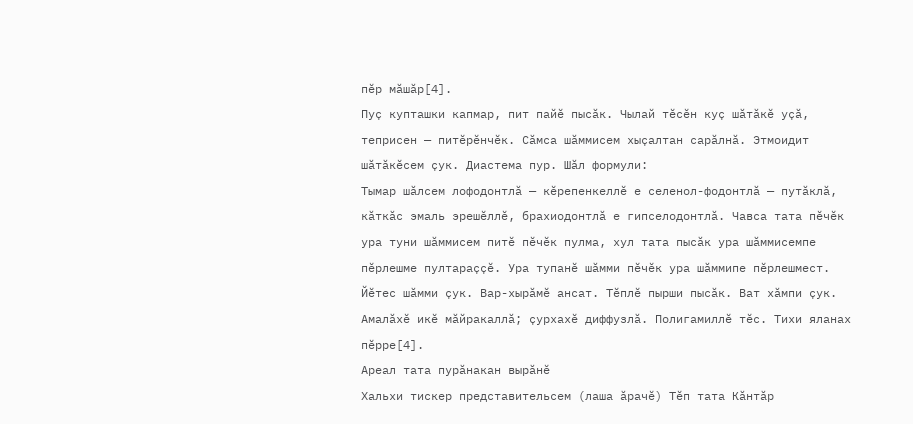пӗр мӑшӑр[4].
Пуҫ купташки капмар, пит пайӗ пысӑк. Чылай тӗсӗн куҫ шӑтӑкӗ уҫӑ, теприсен — питӗрӗнчӗк. Сӑмса шӑммисем хыҫалтан сарӑлнӑ. Этмоидит шӑтӑкӗсем ҫук. Диастема пур. Шӑл формули:
Тымар шӑлсем лофодонтлӑ — кӗрепенкеллӗ е селенол-фодонтлӑ — путӑклӑ, кӑткӑс эмаль эрешӗллӗ, брахиодонтлӑ е гипселодонтлӑ. Чавса тата пӗчӗк ура туни шӑммисем питӗ пӗчӗк пулма, хул тата пысӑк ура шӑммисемпе пӗрлешме пултараҫҫӗ. Ура тупанӗ шӑмми пӗчӗк ура шӑммипе пӗрлешмест. Йӗтес шӑмми ҫук. Вар-хырӑмӗ ансат. Тӗплӗ пырши пысӑк. Ват хӑмпи ҫук. Амалӑхӗ икӗ мӑйракаллӑ; ҫурхахӗ диффузлӑ. Полигамиллӗ тӗс. Тихи яланах пӗрре[4].
Ареал тата пурӑнакан вырӑнӗ
Хальхи тискер представительсем (лаша ӑрачӗ) Тӗп тата Кӑнтӑр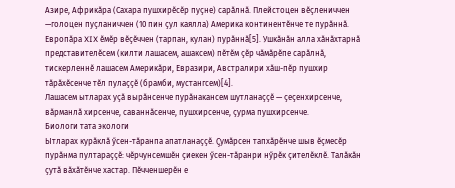Азире, Африкӑра (Сахара пушхирӗсӗр пуҫне) сарӑлнӑ. Плейстоцен вӗҫлениччен —голоцен пуҫланиччен (10 пин ҫул каялла) Америка континентӗнче те пурӑннӑ. Европӑра XIX ӗмӗр вӗҫӗччен (тарпан, кулан) пурӑннӑ[5]. Ушкӑнӑн алла хӑнӑхтарнӑ представителӗсем (килти лашасем, ашаксем) пӗтӗм ҫӗр чӑмӑрӗпе сарӑлнӑ, тискерленнӗ лашасем Америкӑри, Евразири, Австралири хӑш-пӗр пушхир тӑрӑхӗсенче тӗл пулаҫҫӗ (брамби, мустангсем)[4].
Лашасем ытларах уҫӑ вырӑнсенче пурӑнакансем шутланаҫҫӗ — ҫеҫенхирсенче, вӑрманлӑ хирсенче, саваннӑсенче, пушхирсенче, ҫурма пушхирсенче.
Биологи тата экологи
Ытларах курӑклӑ ӳсен-тӑранпа апатланаҫҫӗ. Ҫумӑрсен тапхӑрӗнче шыв ӗҫмесӗр пурӑнма пултараҫҫӗ: чӗрчунсемшӗн ҫиекен ӳсен-тӑранри нӳрӗк ҫителӗклӗ. Талӑкӑн ҫутӑ вӑхӑтӗнче хастар. Пӗчченшерӗн е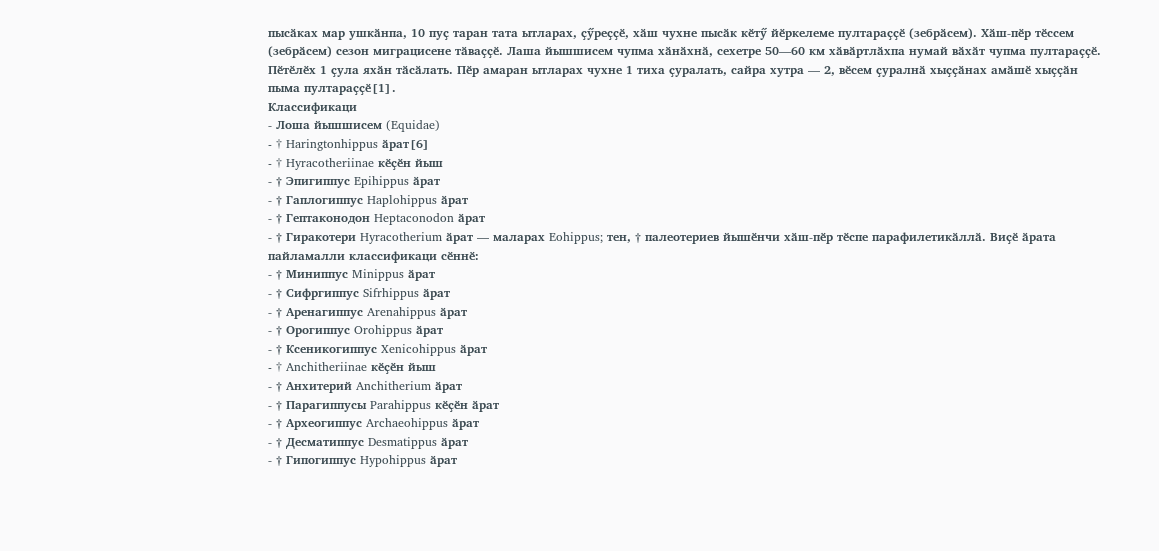пысӑках мар ушкӑнпа, 10 пуҫ таран тата ытларах, ҫӳреҫҫӗ, хӑш чухне пысӑк кӗтӳ йӗркелеме пултараҫҫӗ (зебрӑсем). Хӑш-пӗр тӗссем (зебрӑсем) сезон миграцисене тӑваҫҫӗ. Лаша йышшисем чупма хӑнӑхнӑ, сехетре 50—60 км хӑвӑртлӑхпа нумай вӑхӑт чупма пултараҫҫӗ. Пӗтӗлӗх 1 ҫула яхӑн тӑсӑлать. Пӗр амаран ытларах чухне 1 тиха ҫуралать, сайра хутра — 2, вӗсем ҫуралнӑ хыҫҫӑнах амӑшӗ хыҫҫӑн пыма пултараҫҫӗ[1].
Классификаци
- Лоша йышшисем (Equidae)
- † Haringtonhippus ӑрат[6]
- † Hyracotheriinae кӗҫӗн йыш
- † Эпигиппус Epihippus ӑрат
- † Гаплогиппус Haplohippus ӑрат
- † Гептаконодон Heptaconodon ӑрат
- † Гиракотери Hyracotherium ӑрат — маларах Eohippus; тен, † палеотериев йышӗнчи хӑш-пӗр тӗспе парафилетикӑллӑ. Виҫӗ ӑрата пайламалли классификаци сӗннӗ:
- † Миниппус Minippus ӑрат
- † Сифргиппус Sifrhippus ӑрат
- † Аренагиппус Arenahippus ӑрат
- † Орогиппус Orohippus ӑрат
- † Ксеникогиппус Xenicohippus ӑрат
- † Anchitheriinae кӗҫӗн йыш
- † Анхитерий Anchitherium ӑрат
- † Парагиппусы Parahippus кӗҫӗн ӑрат
- † Археогиппус Archaeohippus ӑрат
- † Десматиппус Desmatippus ӑрат
- † Гипогиппус Hypohippus ӑрат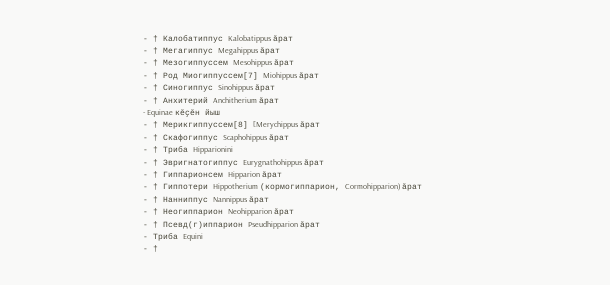- † Калобатиппус Kalobatippus ӑрат
- † Мегагиппус Megahippus ӑрат
- † Мезогиппуссем Mesohippus ӑрат
- † Род Миогиппуссем[7] Miohippus ӑрат
- † Синогиппус Sinohippus ӑрат
- † Анхитерий Anchitherium ӑрат
- Equinae кӗҫӗн йыш
- † Мерикгиппуссем[8] [Merychippus ӑрат
- † Скафогиппус Scaphohippus ӑрат
- † Триба Hipparionini
- † Эвригнатогиппус Eurygnathohippus ӑрат
- † Гиппарионсем Hipparion ӑрат
- † Гиппотери Hippotherium (кормогиппарион, Cormohipparion) ӑрат
- † Нанниппус Nannippus ӑрат
- † Неогиппарион Neohipparion ӑрат
- † Псевд(г)иппарион Pseudhipparion ӑрат
- Триба Equini
- †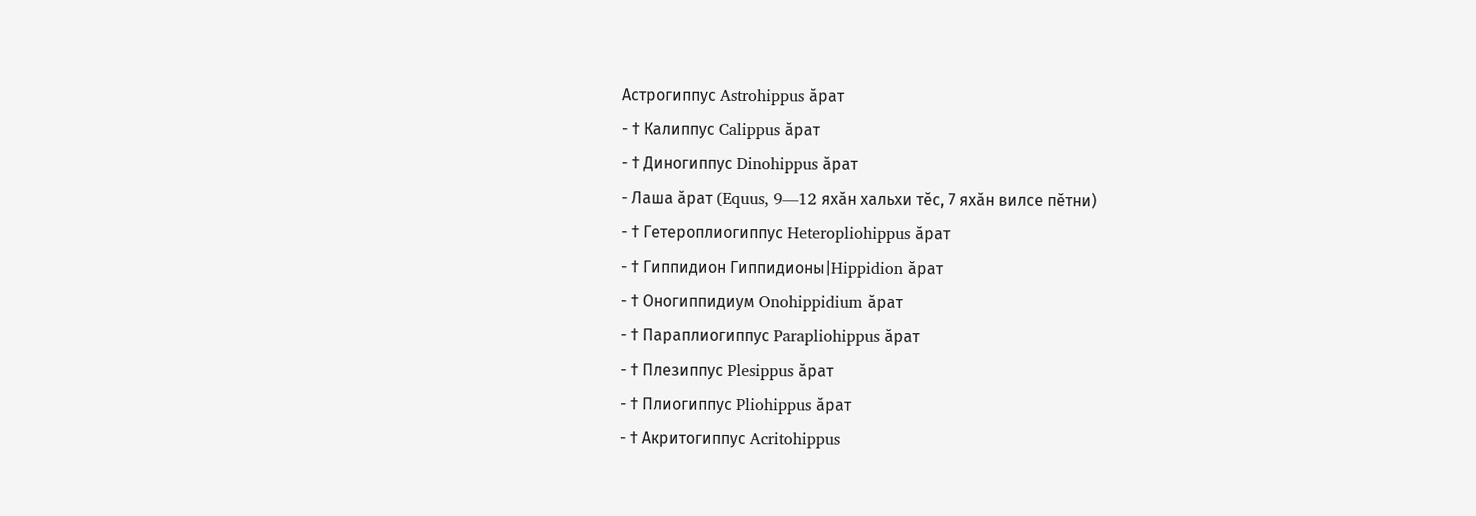Астрогиппус Astrohippus ӑрат
- † Калиппус Calippus ӑрат
- † Диногиппус Dinohippus ӑрат
- Лаша ӑрат (Equus, 9—12 яхӑн хальхи тӗс, 7 яхӑн вилсе пӗтни)
- † Гетероплиогиппус Heteropliohippus ӑрат
- † Гиппидион Гиппидионы|Hippidion ӑрат
- † Оногиппидиум Onohippidium ӑрат
- † Параплиогиппус Parapliohippus ӑрат
- † Плезиппус Plesippus ӑрат
- † Плиогиппус Pliohippus ӑрат
- † Акритогиппус Acritohippus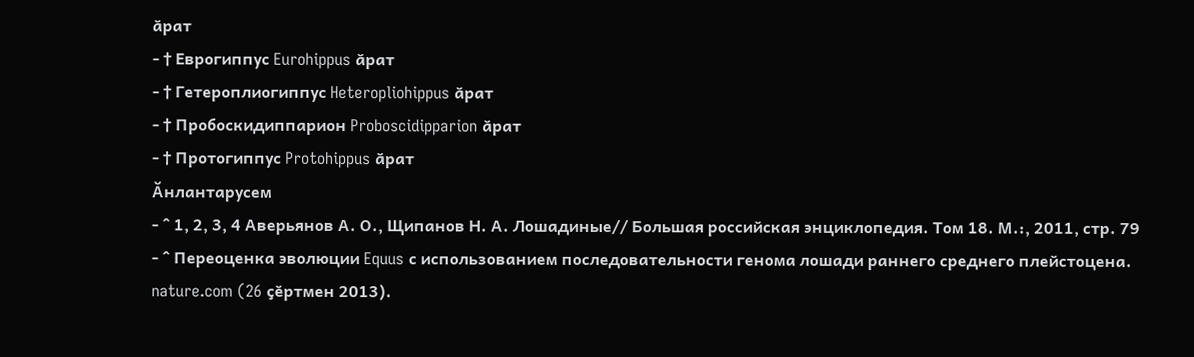ӑрат
- † Еврогиппус Eurohippus ӑрат
- † Гетероплиогиппус Heteropliohippus ӑрат
- † Пробоскидиппарион Proboscidipparion ӑрат
- † Протогиппус Protohippus ӑрат
Ӑнлантарусем
- ^ 1, 2, 3, 4 Аверьянов А. О., Щипанов Н. А. Лошадиные// Большая российская энциклопедия. Том 18. М.:, 2011, стр. 79
- ^ Переоценка эволюции Equus с использованием последовательности генома лошади раннего среднего плейстоцена. nature.com (26 ҫӗртмен 2013).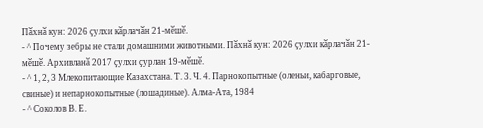Пӑхнӑ кун: 2026 ҫулхи кӑрлачӑн 21-мӗшӗ.
- ^ Почему зебры не стали домашними животными. Пӑхнӑ кун: 2026 ҫулхи кӑрлачӑн 21-мӗшӗ. Архивланӑ 2017 ҫулхи ҫурлан 19-мӗшӗ.
- ^ 1, 2, 3 Млекопитающие Казахстана. Т. 3. Ч. 4. Парнокопытные (оленьи, кабарговые, свиные) и непарнокопытные (лошадиные). Алма-Ата, 1984
- ^ Соколов В. Е.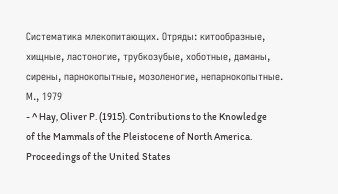Систематика млекопитающих. Отряды: китообразные, хищные, ластоногие, трубкозубые, хоботные, даманы, сирены, парнокопытные, мозоленогие, непарнокопытные. М., 1979
- ^ Hay, Oliver P. (1915). Contributions to the Knowledge of the Mammals of the Pleistocene of North America. Proceedings of the United States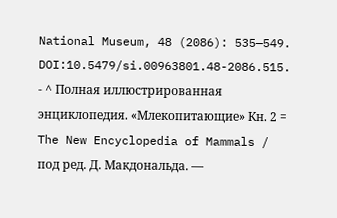National Museum, 48 (2086): 535—549. DOI:10.5479/si.00963801.48-2086.515.
- ^ Полная иллюстрированная энциклопедия. «Млекопитающие» Кн. 2 = The New Encyclopedia of Mammals / под ред. Д. Макдональда. —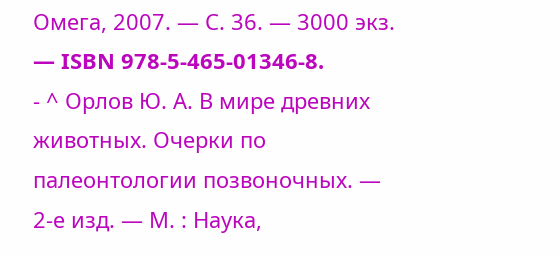Омега, 2007. — С. 36. — 3000 экз. — ISBN 978-5-465-01346-8.
- ^ Орлов Ю. А. В мире древних животных. Очерки по палеонтологии позвоночных. — 2-е изд. — М. : Наука,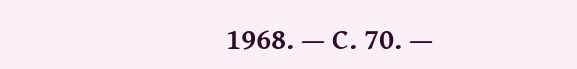1968. — С. 70. —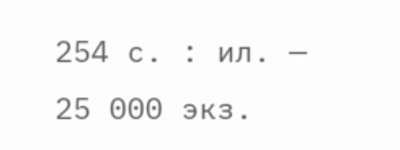254 с. : ил. — 25 000 экз.